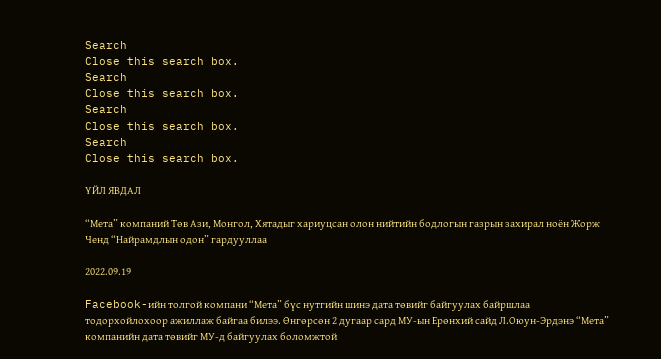Search
Close this search box.
Search
Close this search box.
Search
Close this search box.
Search
Close this search box.

ҮЙЛ ЯВДАЛ

“Мета” компаний Төв Ази, Монгол, Хятадыг хариуцсан олон нийтийн бодлогын газрын захирал ноён Жорж Ченд “Найрамдлын одон” гардууллаа

2022.09.19

Facebook-ийн толгой компани “Мета” бүс нутгийн шинэ дата төвийг байгуулах байршлаа тодорхойлохоор ажиллаж байгаа билээ. Өнгөрсөн 2 дугаар сард МУ-ын Ерөнхий сайд Л.Оюун-Эрдэнэ “Мета” компанийн дата төвийг МУ-д байгуулах боломжтой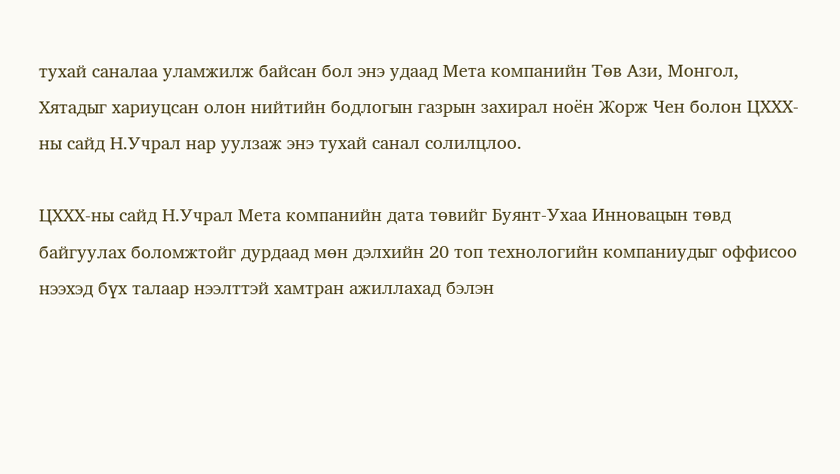тухай саналаа уламжилж байсан бол энэ удаад Мета компанийн Төв Ази, Монгол, Хятадыг хариуцсан олон нийтийн бодлогын газрын захирал ноён Жорж Чен болон ЦХХХ-ны сайд Н.Учрал нар уулзаж энэ тухай санал солилцлоо.

ЦХХХ-ны сайд Н.Учрал Мета компанийн дата төвийг Буянт-Ухаа Инновацын төвд байгуулах боломжтойг дурдаад мөн дэлхийн 20 топ технологийн компаниудыг оффисоо нээхэд бүх талаар нээлттэй хамтран ажиллахад бэлэн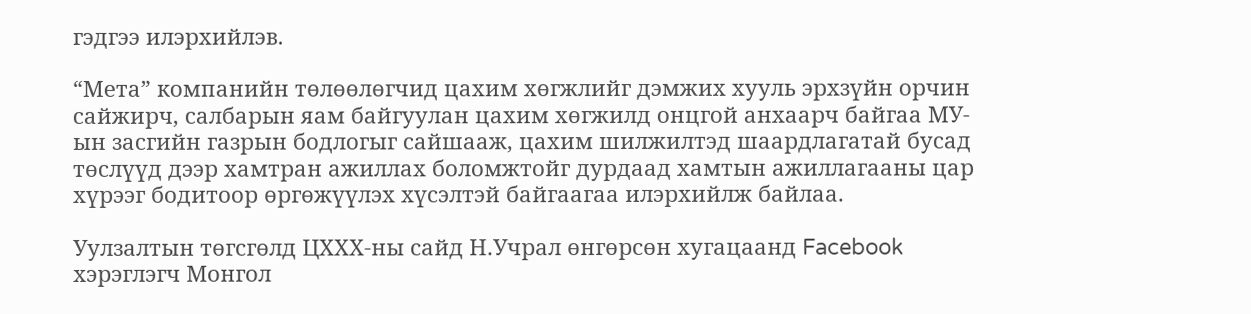гэдгээ илэрхийлэв.

“Мета” компанийн төлөөлөгчид цахим хөгжлийг дэмжих хууль эрхзүйн орчин сайжирч, салбарын яам байгуулан цахим хөгжилд онцгой анхаарч байгаа МУ-ын засгийн газрын бодлогыг сайшааж, цахим шилжилтэд шаардлагатай бусад төслүүд дээр хамтран ажиллах боломжтойг дурдаад хамтын ажиллагааны цар хүрээг бодитоор өргөжүүлэх хүсэлтэй байгаагаа илэрхийлж байлаа.

Уулзалтын төгсгөлд ЦХХХ-ны сайд Н.Учрал өнгөрсөн хугацаанд Facebook хэрэглэгч Монгол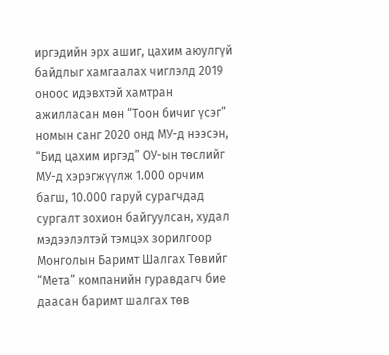иргэдийн эрх ашиг, цахим аюулгүй байдлыг хамгаалах чиглэлд 2019 оноос идэвхтэй хамтран ажилласан мөн “Тоон бичиг үсэг” номын санг 2020 онд МУ-д нээсэн, “Бид цахим иргэд” ОУ-ын төслийг МУ-д хэрэгжүүлж 1.000 орчим багш, 10.000 гаруй сурагчдад сургалт зохион байгуулсан, худал мэдээлэлтэй тэмцэх зорилгоор Монголын Баримт Шалгах Төвийг “Мета” компанийн гуравдагч бие даасан баримт шалгах төв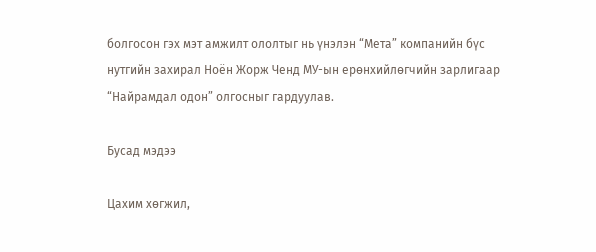болгосон гэх мэт амжилт ололтыг нь үнэлэн “Мета” компанийн бүс нутгийн захирал Ноён Жорж Ченд МУ-ын ерөнхийлөгчийн зарлигаар “Найрамдал одон” олгосныг гардуулав.

Бусад мэдээ

Цахим хөгжил,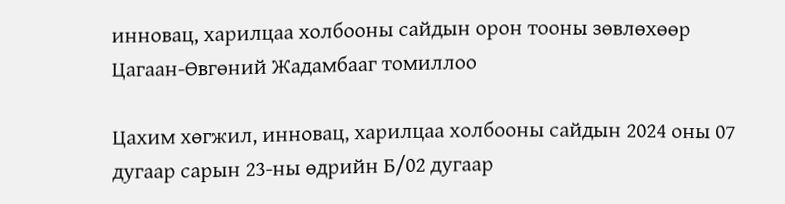инновац, харилцаа холбооны сайдын орон тооны зөвлөхөөр Цагаан-Өвгөний Жадамбааг томиллоо

Цахим хөгжил, инновац, харилцаа холбооны сайдын 2024 оны 07 дугаар сарын 23-ны өдрийн Б/02 дугаар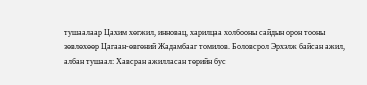тушаалаар Цахим хөгжил, инновац, харилцаа холбооны сайдын орон тооны зөвлөхөөр Цагаан-өвгөний Жадамбааг томилов. Боловсрол Эрхэлж байсан ажил, албан тушаал: Хавсран ажилласан төрийн бус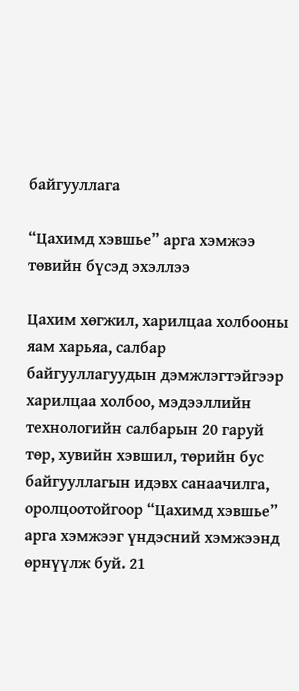байгууллага

“Цахимд хэвшье” арга хэмжээ төвийн бүсэд эхэллээ

Цахим хөгжил, харилцаа холбооны яам харьяа, салбар байгууллагуудын дэмжлэгтэйгээр харилцаа холбоо, мэдээллийн технологийн салбарын 20 гаруй төр, хувийн хэвшил, төрийн бус байгууллагын идэвх санаачилга, оролцоотойгоор “Цахимд хэвшье” арга хэмжээг үндэсний хэмжээнд өрнүүлж буй. 21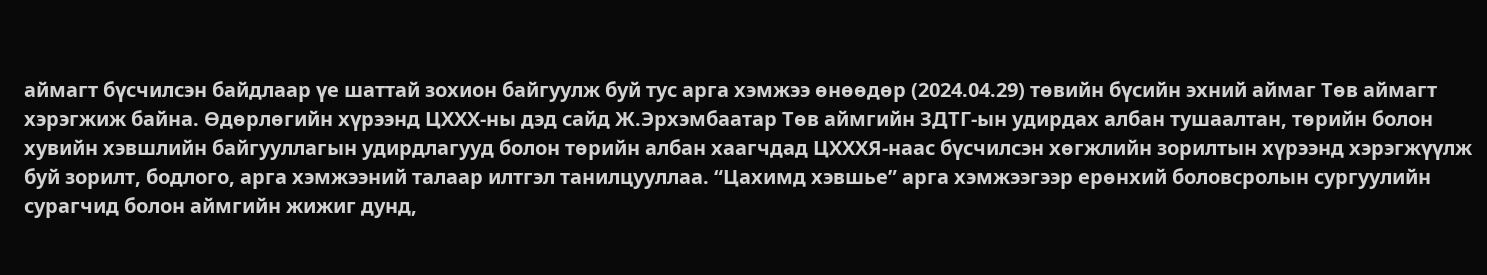аймагт бүсчилсэн байдлаар үе шаттай зохион байгуулж буй тус арга хэмжээ өнөөдөр (2024.04.29) төвийн бүсийн эхний аймаг Төв аймагт хэрэгжиж байна. Өдөрлөгийн хүрээнд ЦХХХ-ны дэд сайд Ж.Эрхэмбаатар Төв аймгийн ЗДТГ-ын удирдах албан тушаалтан, төрийн болон хувийн хэвшлийн байгууллагын удирдлагууд болон төрийн албан хаагчдад ЦХХХЯ-наас бүсчилсэн хөгжлийн зорилтын хүрээнд хэрэгжүүлж буй зорилт, бодлого, арга хэмжээний талаар илтгэл танилцууллаа. “Цахимд хэвшье” арга хэмжээгээр ерөнхий боловсролын сургуулийн сурагчид болон аймгийн жижиг дунд,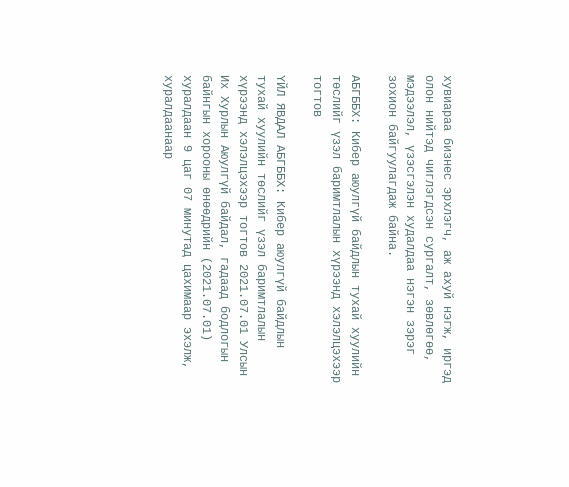хувиараа бизнес эрхлэгч, аж ахуй нэгж, иргэд олон нийтэд чиглэгдсэн сургалт, зөвлөгөө, мэдээлэл, үзэсгэлэн худалдаа нэгэн зэрэг зохион байгуулагдаж байна.

АБГББХ: Кибер аюулгүй байдлын тухай хуулийн төслийг үзэл баримтлалын хүрээнд хэлэлцэхээр тогтов

ҮЙЛ ЯВДАЛ АБГББХ: Кибер аюулгүй байдлын тухай хуулийн төслийг үзэл баримтлалын хүрээнд хэлэлцэхээр тогтов 2021.07.01 Улсын Их Хурлын Аюулгүй байдал, гадаад бодлогын байнгын хорооны өнөөдрийн (2021.07.01) хуралдаан 9 цаг 07 минутад цахимаар эхэлж, хуралдаанаар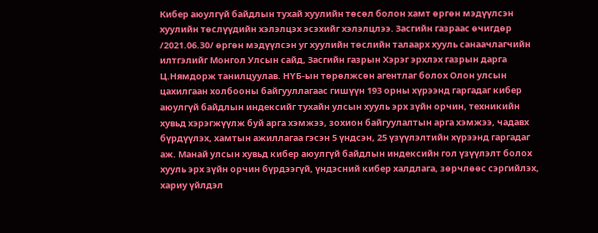Кибер аюулгүй байдлын тухай хуулийн төсөл болон хамт өргөн мэдүүлсэн хуулийн төслүүдийн хэлэлцэх эсэхийг хэлэлцлээ. Засгийн газраас өчигдөр /2021.06.30/ өргөн мэдүүлсэн уг хуулийн төслийн талаарх хууль санаачлагчийн илтгэлийг Монгол Улсын сайд, Засгийн газрын Хэрэг эрхлэх газрын дарга Ц.Нямдорж танилцуулав. НҮБ-ын төрөлжсөн агентлаг болох Олон улсын цахилгаан холбооны байгууллагаас гишүүн 193 орны хүрээнд гаргадаг кибер аюулгүй байдлын индексийг тухайн улсын хууль эрх зүйн орчин, техникийн хувьд хэрэгжүүлж буй арга хэмжээ, зохион байгуулалтын арга хэмжээ, чадавх бүрдүүлэх, хамтын ажиллагаа гэсэн 5 үндсэн, 25 үзүүлэлтийн хүрээнд гаргадаг аж. Манай улсын хувьд кибер аюулгүй байдлын индексийн гол үзүүлэлт болох хууль эрх зүйн орчин бүрдээгүй, үндэсний кибер халдлага, зөрчлөөс сэргийлэх, хариу үйлдэл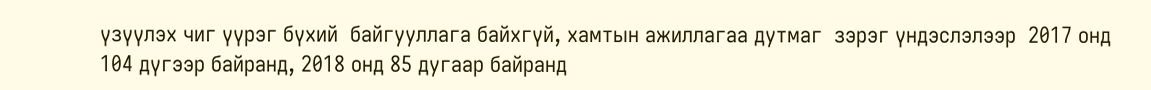үзүүлэх чиг үүрэг бүхий  байгууллага байхгүй, хамтын ажиллагаа дутмаг  зэрэг үндэслэлээр  2017 онд 104 дүгээр байранд, 2018 онд 85 дугаар байранд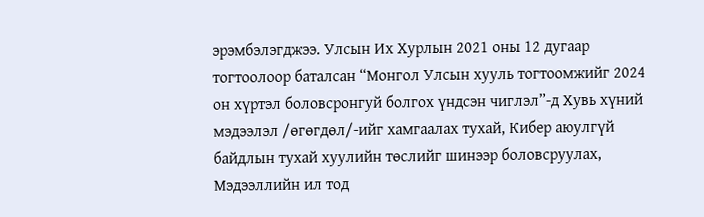эрэмбэлэгджээ. Улсын Их Хурлын 2021 оны 12 дугаар тогтоолоор баталсан “Монгол Улсын хууль тогтоомжийг 2024 он хүртэл боловсронгуй болгох үндсэн чиглэл”-д Хувь хүний мэдээлэл /өгөгдөл/-ийг хамгаалах тухай, Кибер аюулгүй байдлын тухай хуулийн төслийг шинээр боловсруулах, Мэдээллийн ил тод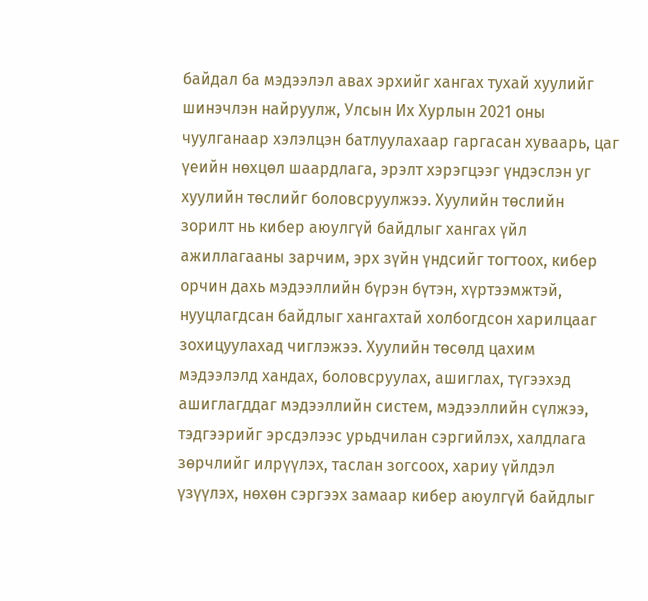байдал ба мэдээлэл авах эрхийг хангах тухай хуулийг шинэчлэн найруулж, Улсын Их Хурлын 2021 оны чуулганаар хэлэлцэн батлуулахаар гаргасан хуваарь, цаг үеийн нөхцөл шаардлага, эрэлт хэрэгцээг үндэслэн уг хуулийн төслийг боловсруулжээ. Хуулийн төслийн зорилт нь кибер аюулгүй байдлыг хангах үйл ажиллагааны зарчим, эрх зүйн үндсийг тогтоох, кибер орчин дахь мэдээллийн бүрэн бүтэн, хүртээмжтэй, нууцлагдсан байдлыг хангахтай холбогдсон харилцааг зохицуулахад чиглэжээ. Хуулийн төсөлд цахим мэдээлэлд хандах, боловсруулах, ашиглах, түгээхэд ашиглагддаг мэдээллийн систем, мэдээллийн сүлжээ, тэдгээрийг эрсдэлээс урьдчилан сэргийлэх, халдлага зөрчлийг илрүүлэх, таслан зогсоох, хариу үйлдэл үзүүлэх, нөхөн сэргээх замаар кибер аюулгүй байдлыг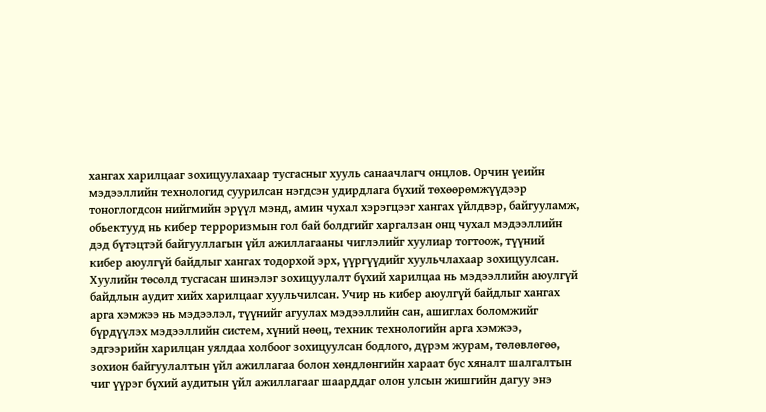хангах харилцааг зохицуулахаар тусгасныг хууль санаачлагч онцлов. Орчин үеийн мэдээллийн технологид суурилсан нэгдсэн удирдлага бүхий төхөөрөмжүүдээр тоноглогдсон нийгмийн эрүүл мэнд, амин чухал хэрэгцээг хангах үйлдвэр, байгууламж, обьектууд нь кибер терроризмын гол бай болдгийг харгалзан онц чухал мэдээллийн дэд бүтэцтэй байгууллагын үйл ажиллагааны чиглэлийг хуулиар тогтоож, түүний кибер аюулгүй байдлыг хангах тодорхой эрх, үүргүүдийг хуульчлахаар зохицуулсан. Хуулийн төсөлд тусгасан шинэлэг зохицуулалт бүхий харилцаа нь мэдээллийн аюулгүй байдлын аудит хийх харилцааг хуульчилсан. Учир нь кибер аюулгүй байдлыг хангах арга хэмжээ нь мэдээлэл, түүнийг агуулах мэдээллийн сан, ашиглах боломжийг бүрдүүлэх мэдээллийн систем, хүний нөөц, техник технологийн арга хэмжээ, эдгээрийн харилцан уялдаа холбоог зохицуулсан бодлого, дүрэм журам, төлөвлөгөө, зохион байгуулалтын үйл ажиллагаа болон хөндлөнгийн хараат бус хяналт шалгалтын чиг үүрэг бүхий аудитын үйл ажиллагааг шаарддаг олон улсын жишгийн дагуу энэ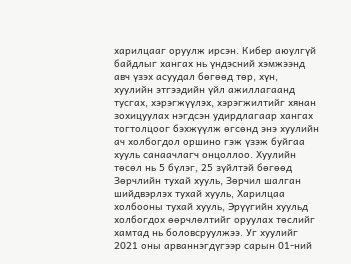харилцааг оруулж ирсэн. Кибер аюулгүй байдлыг хангах нь үндэсний хэмжээнд авч үзэх асуудал бөгөөд төр, хүн, хуулийн этгээдийн үйл ажиллагаанд тусгах, хэрэгжүүлэх, хэрэгжилтийг хянан зохицуулах нэгдсэн удирдлагаар хангах тогтолцоог бэхжүүлж өгсөнд энэ хуулийн ач холбогдол оршино гэж үзэж буйгаа хууль санаачлагч онцоллоо. Хуулийн төсөл нь 5 бүлэг, 25 зүйлтэй бөгөөд Зөрчлийн тухай хууль, Зөрчил шалган шийдвэрлэх тухай хууль, Харилцаа холбооны тухай хууль, Эрүүгийн хуульд холбогдох өөрчлөлтийг оруулах төслийг хамтад нь боловсруулжээ. Уг хуулийг 2021 оны арваннэгдүгээр сарын 01-ний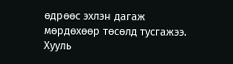өдрөөс эхлэн дагаж мөрдөхөөр төсөлд тусгажээ. Хууль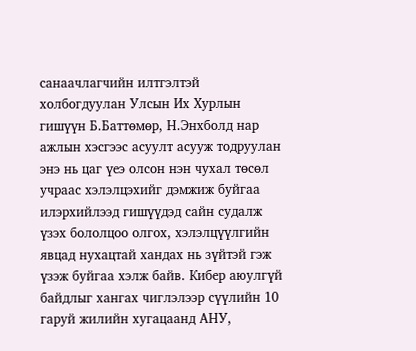санаачлагчийн илтгэлтэй холбогдуулан Улсын Их Хурлын гишүүн Б.Баттөмөр, Н.Энхболд нар ажлын хэсгээс асуулт асууж тодруулан энэ нь цаг үеэ олсон нэн чухал төсөл учраас хэлэлцэхийг дэмжиж буйгаа илэрхийлээд гишүүдэд сайн судалж үзэх бололцоо олгох, хэлэлцүүлгийн явцад нухацтай хандах нь зүйтэй гэж үзэж буйгаа хэлж байв. Кибер аюулгүй байдлыг хангах чиглэлээр сүүлийн 10 гаруй жилийн хугацаанд АНУ,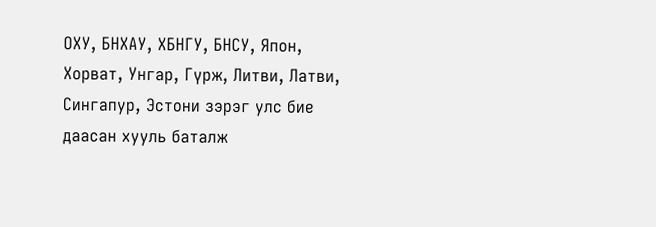ОХУ, БНХАУ, ХБНГУ, БНСУ, Япон, Хорват, Унгар, Гүрж, Литви, Латви, Сингапур, Эстони зэрэг улс бие даасан хууль баталж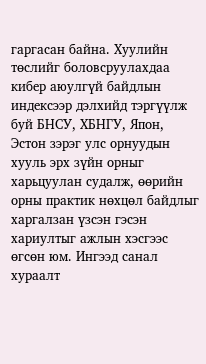гаргасан байна. Хуулийн төслийг боловсруулахдаа кибер аюулгүй байдлын индексээр дэлхийд тэргүүлж буй БНСУ, ХБНГУ, Япон, Эстон зэрэг улс орнуудын хууль эрх зүйн орныг харьцуулан судалж, өөрийн орны практик нөхцөл байдлыг харгалзан үзсэн гэсэн хариултыг ажлын хэсгээс өгсөн юм. Ингээд санал хураалт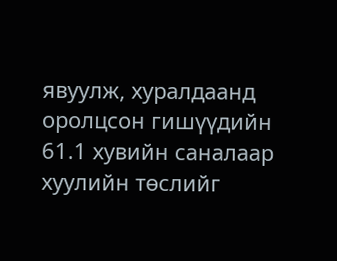явуулж, хуралдаанд оролцсон гишүүдийн 61.1 хувийн саналаар хуулийн төслийг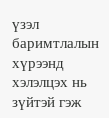үзэл баримтлалын хүрээнд хэлэлцэх нь зүйтэй гэж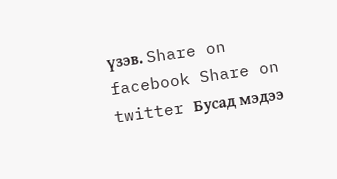үзэв. Share on facebook Share on twitter Бусад мэдээ